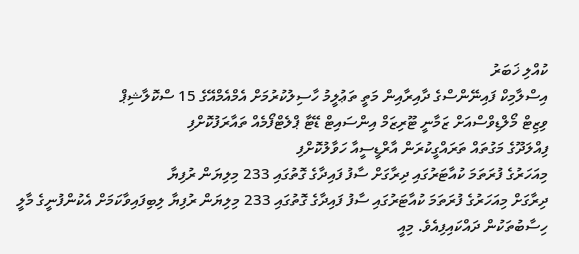ކުއްލި ޚަބަރު
އިސްލާމިކް ފައިނޭންސްގެ ދާއިރާއިން މަތީ ތަޢުލީމު ހާސިލުކުރުމަށް އެމްއެމްއޭގެ 15 ސްކޮލާޝިޕް
ވިޒިޓް މޯލްޑިވްސްއަށް ޒަމާނީ ޓޫރިޒަމް އިންސައިޓް ޑޭޓާ ޕްލެޓްފޯމެއް ތައާރަފުކޮށްފި
ފިއްލަދޫގެ މަގުތައް ތަރައްގީކުރަން އާރްޑީސީއާ ހަވާލުކޮށްފި
މިއަހަރުގެ ފުރަތަމަ ކުއާޓަރުގައި ދިރާގަށް ސާފު ފައިދާގެ ގޮތުގައި 233 މިލިޔަން ރުފިޔާ
ދިރާގަށް މިއަހަރުގެ ފުރަތަމަ ކުއާޓަރުގައި ސާފު ފައިދާގެ ގޮތުގައި 233 މިލިޔަން ރުފިޔާ ލިބިފައިވާކަމަށް އެކުންފުނީގެ މާލީ ހިސާބުތަކުން ދައްކައިފިއެވެ. މިއީ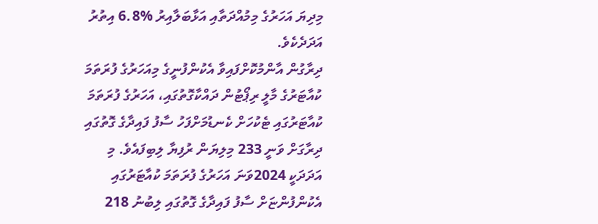މިދިޔަ އަހަރުގެ މިމުއްދަތާއި އަޅާބަލާއިރު %6.8 އިތުރު އަދަދެކެވެ.
ދިރާގުން އާންމުކޮށްފައިވާ އެކުންފުނީގެ މިއަހަރުގެ ފުރަތަމަ ކުއާޓަރުގެ މާލީ ރިޕޯޓުން ދައްކާގޮތުގައި، އަހަރުގެ ފުރަތަމަ ކުއާޓަރުގައި ޓެކުހަށް ކެނޑުމަށްފަހު ސާފު ފައިދާގެ ގޮތުގައި ދިރާގަށް ވަނީ 233 މިލިޔަން ރުފިޔާ ލިބިފައެވެ. މި އަދަދަކީ 2024ވަނަ އަހަރުގެ ފުރަތަމަ ކުއާޓަރުގައި އެކުންފުންޏަށް ސާފު ފައިދާގެ ގޮތުގައި ލިބުނު 218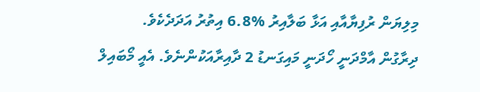މިލިޔަން ރުފިޔާއާއި އަޅާ ބަލާއިރު %6.8 އިތުރު އަދަދެކެވެ.
ދިރާގުން އާމްދަނީ ހޯދަނީ މައިގަނޑު 2 ދާއިރާއަކުންނެވެ. އެއީ މޯބައިލް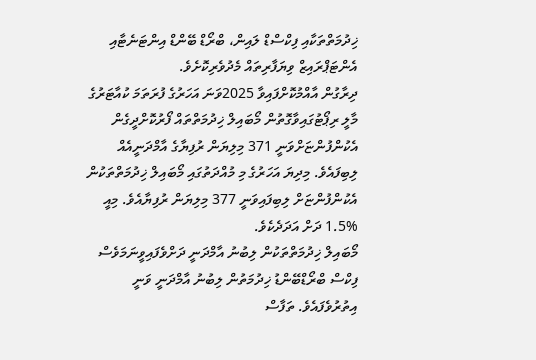ޚިދުމަތްތަކާއި ފިކްސްޑް ލައިން، ބްރޯޑް ބޭންޑް އިންޓަނެޓާއި އެންޓަޕްރައިޒް ވިޔަފާރިތައް މެދުވެރިކޮށެވެ.
ދިރާގުން އާއްމުކޮށްފައިވާ 2025ވަނަ އަހަރުގެ ފުރަތަމަ ކުއާޓަރުގެ މާލީ ރިޕޯޓުގައިވާގޮތުން މޯބައިލް ޚިދުމަތްތައް ފޯރުކޮށްދީގެން އެކުންފުންޏަށްވަނީ 371 މިލިޔަން ރުފިޔާގެ އާމްދަނީއެއް ލިބިފައެވެ. މިދިޔަ އަހަރުގެ މި މުއްދަތުގައި މޯބައިލް ޚިދުމަތްތަކުން އެކުންފުންޏަށް ލިބިފައިވަނީ 377 މިލިޔަން ރުފިޔާއެވެ. މިއީ %1.5 ދަށް އަދަދެކެވެ.
މޯބައިލް ޚިދުމަތްތަކުން ލިބުނު އާމްދަނީ ދަށްވެފައިވީނަމަވެސް ފިކްސް ބްރޯޑްބޭންޑު ޚިދުމަތުން ލިބުނު އާމްދަނީ ވަނީ އިތުރުވެފައެވެ. ތަފާސް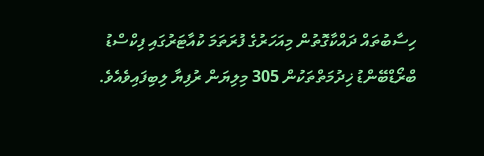ހިސާބުތައް ދައްކާގޮތުން މިއަހަރުގެ ފުރަތަމަ ކުއާޓަރުގައި ފިކްސްޑު ބްރޯޑްބޭންޑު ޚިދުމަތްތަކުން 305 މިލިޔަން ރުފިޔާ ލިބިފައިވެއެވެ.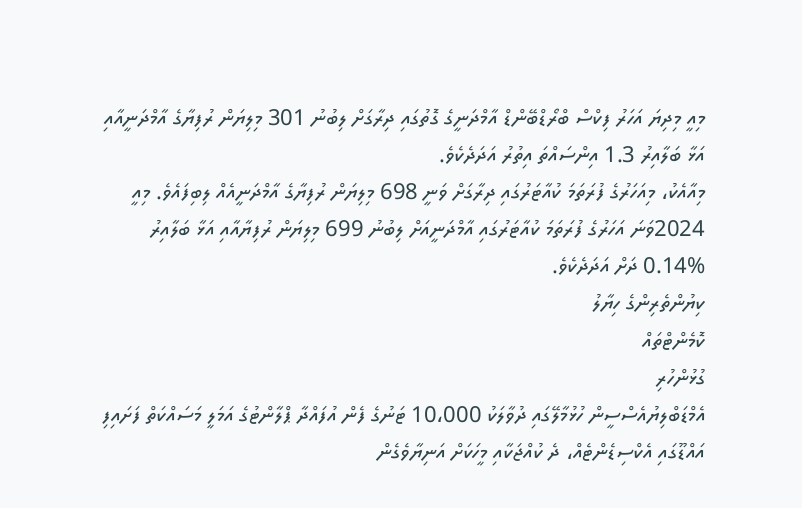މިއީ މިދިޔަ އަހަރު ފިކްސް ބްރޯޑްބޭންޑް އާމްދަނީގެ ގޮތުގައި ދިރާގަށް ލިބުނު 301 މިލިޔަން ރުފިޔާގެ އާމްދަނީއާއި އަޅާ ބަލާއިރު 1.3 އިންސައްތަ އިތުރު އަދަދެކެވެ.
މިއާއެކު، މިއަހަރުގެ ފުރަތަމަ ކުއާޓަރުގައި ދިރާގަށް ވަނީ 698 މިލިޔަން ރުފިޔާގެ އާމްދަނީއެއް ލިބިފައެވެ. މިއީ 2024ވަނަ އަހަރުގެ ފުރަތަމަ ކުއާޓަރުގައި އާމްދަނީއަށް ލިބުނު 699 މިލިޔަން ރުފިޔާއާއި އަޅާ ބަލާއިރު %0.14 ދަށް އަދަދެކެވެ.
ކިޔުންތެރިންގެ ހިޔާލު
ކޮމެންޓްތައް
ގުޅުންހުރި
އެމްޑަބްލިޔުއެސްސީން ހުޅުމާލޭގައި ދުވާލަކު 10،000 ޓަނުގެ ފެން އުފައްދާ ޕްލާންޓުގެ އަމަލީ މަސައްކަތް ފަށައިފި
އައްޑޫގައި އެކްސިޑެންޓެއް، ދެ ކުއްޖަކާއި މީހަކަށް އަނިޔާވެގެން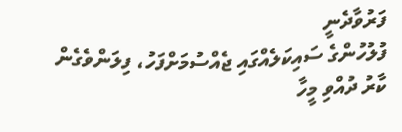ފަރުވާދެނީ
ފުލުހުންގެ ސައިކަލެއްގައި ޖެއްސުމަށްފަހު، ފިލަންވެގެން ކާރު ދުއްވި މީހާ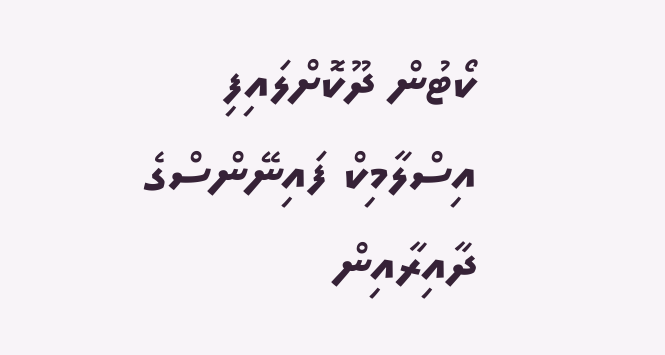ކޯޓުން ދޫކޮށްލައިފި
އިސްލާމިކް ފައިނޭންސްގެ ދާއިރާއިން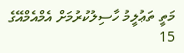މަތީ ތަޢުލީމު ހާސިލުކުރުމަށް އެމްއެމްއޭގެ 15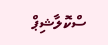ސްކޮލާޝިޕް